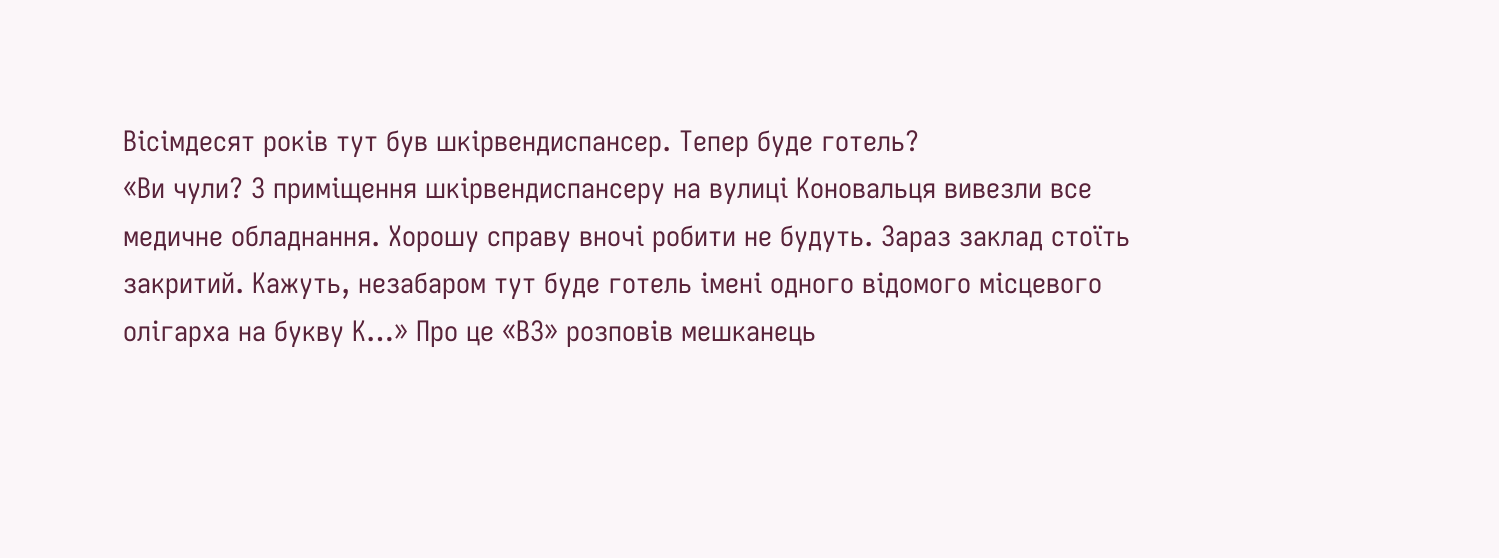Вісімдесят років тут був шкірвендиспансер. Тепер буде готель?
«Ви чули? З приміщення шкірвендиспансеру на вулиці Коновальця вивезли все медичне обладнання. Хорошу справу вночі робити не будуть. Зараз заклад стоїть закритий. Кажуть, незабаром тут буде готель імені одного відомого місцевого олігарха на букву К…» Про це «ВЗ» розповів мешканець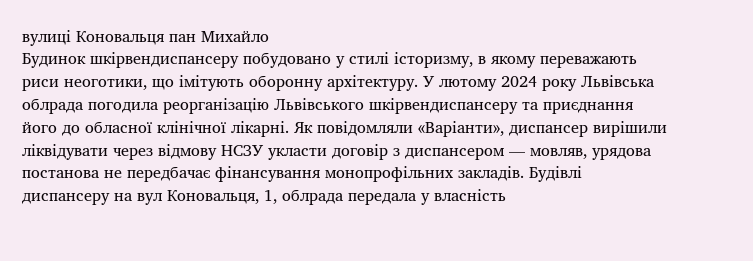вулиці Коновальця пан Михайло
Будинок шкірвендиспансеру побудовано у стилі історизму, в якому переважають риси неоготики, що імітують оборонну архітектуру. У лютому 2024 року Львівська облрада погодила реорганізацію Львівського шкірвендиспансеру та приєднання його до обласної клінічної лікарні. Як повідомляли «Варіанти», диспансер вирішили ліквідувати через відмову НСЗУ укласти договір з диспансером — мовляв, урядова постанова не передбачає фінансування монопрофільних закладів. Будівлі диспансеру на вул Коновальця, 1, облрада передала у власність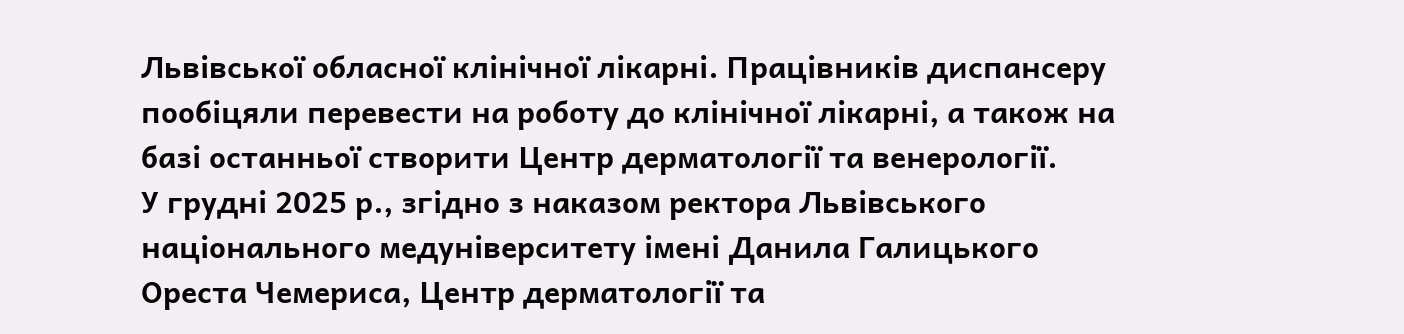Львівської обласної клінічної лікарні. Працівників диспансеру пообіцяли перевести на роботу до клінічної лікарні, а також на базі останньої створити Центр дерматології та венерології.
У грудні 2025 р., згідно з наказом ректора Львівського національного медуніверситету імені Данила Галицького Ореста Чемериса, Центр дерматології та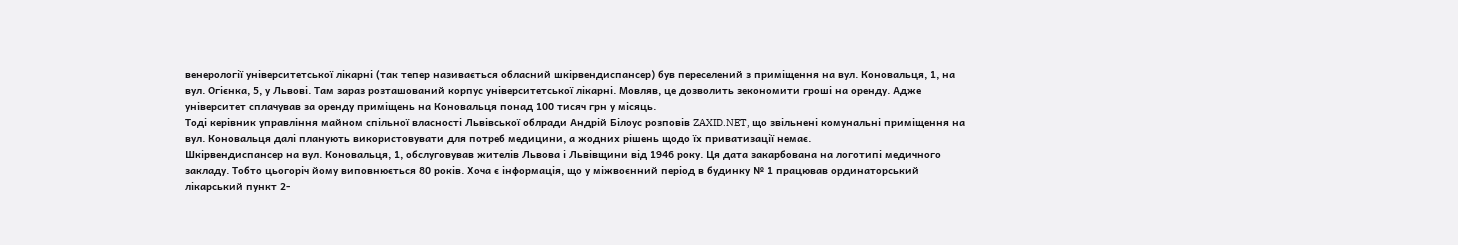венерології університетської лікарні (так тепер називається обласний шкірвендиспансер) був переселений з приміщення на вул. Коновальця, 1, на вул. Огієнка, 5, у Львові. Там зараз розташований корпус університетської лікарні. Мовляв, це дозволить зекономити гроші на оренду. Адже університет сплачував за оренду приміщень на Коновальця понад 100 тисяч грн у місяць.
Тоді керівник управління майном спільної власності Львівської облради Андрій Білоус розповів ZAXID.NET, що звільнені комунальні приміщення на вул. Коновальця далі планують використовувати для потреб медицини, а жодних рішень щодо їх приватизації немає.
Шкірвендиспансер на вул. Коновальця, 1, обслуговував жителів Львова і Львівщини від 1946 року. Ця дата закарбована на логотипі медичного закладу. Тобто цьогоріч йому виповнюється 80 років. Хоча є інформація, що у міжвоєнний період в будинку № 1 працював ординаторський лікарський пункт 2-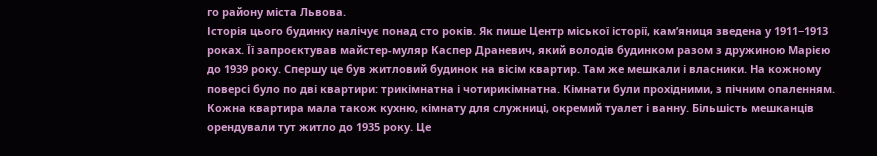го району міста Львова.
Історія цього будинку налічує понад сто років. Як пише Центр міської історії, кам’яниця зведена у 1911−1913 роках. Її запроєктував майстер-муляр Каспер Драневич, який володів будинком разом з дружиною Марією до 1939 року. Спершу це був житловий будинок на вісім квартир. Там же мешкали і власники. На кожному поверсі було по дві квартири: трикімнатна і чотирикімнатна. Кімнати були прохідними, з пічним опаленням. Кожна квартира мала також кухню, кімнату для служниці, окремий туалет і ванну. Більшість мешканців орендували тут житло до 1935 року. Це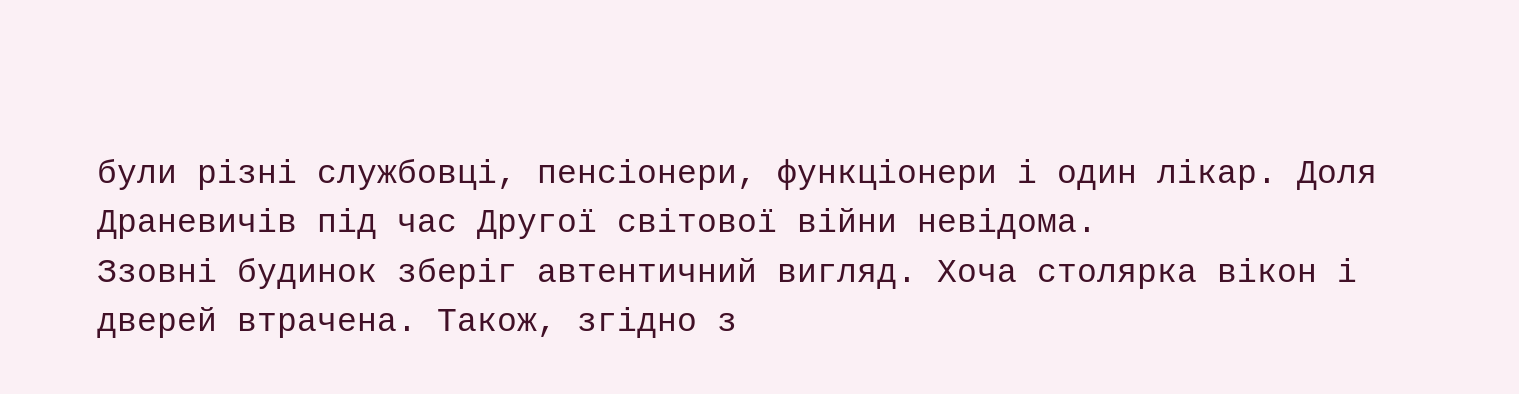були різні службовці, пенсіонери, функціонери і один лікар. Доля Драневичів під час Другої світової війни невідома.
Ззовні будинок зберіг автентичний вигляд. Хоча столярка вікон і дверей втрачена. Також, згідно з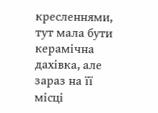кресленнями, тут мала бути керамічна дахівка, але зараз на її місці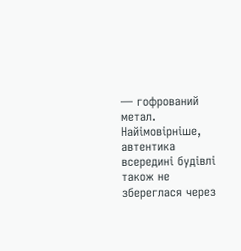— гофрований метал. Найімовірніше, автентика всередині будівлі також не збереглася через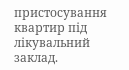пристосування квартир під лікувальний заклад.